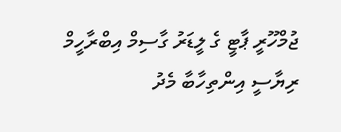ޖުމްހޫރީ ޕާޓީ ގެ ލީޑަރު ގާސިމް އިބްރާހީމް ރިޔާސީ އިންތިހާބާ މެދު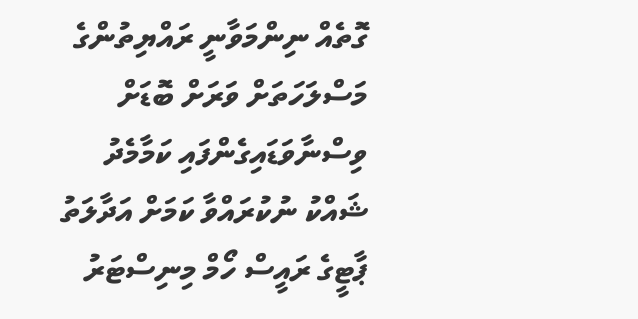ގޮތެއް ނިންމަވާނީ ރައްޔިތުންގެ މަސްލަހަތަށް ވަރަށް ބޮޑަށް ވިސްނާވަޑައިގެންފައި ކަމާމެދު ޝައްކު ނުކުރައްވާ ކަމަށް އަދާލަތު ޕާޓީގެ ރައީސް ހޯމް މިނިސްޓަރު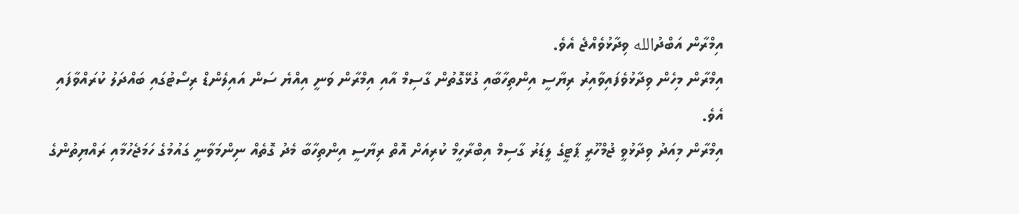އިމްރާން އަބްދުالله ވިދާޅުވެއްޖެ އެވެ.
އިމްރާން މިހެން ވިދާޅުވެފައިވާއިރު ރިޔާސީ އިންތިހާބާއި ގުޅޭގޮތުން ގާސިމް އާއި އިމްރާން ވަނީ އިއްޔެ ސަން އައިލެންޑް ރިސޯޓުގައި ބައްދަލު ކުރައްވާފައި އެވެ.
އިމްރާން މިއަދު ވިދާޅުވީ ޖުމްހޫރީ ޕާޓީގެ ލީޑަރު ގާސިމް އިބްރާހީމް ކުރިއަށް އޮތް ރިޔާސީ އިންތިހާބާ މެދު ގޮތެއް ނިންމަވާނީ ގައުމުގެ ހަމަޖެހުމާއި ރައްޔިތުންގެ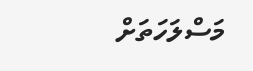މަސްލަހަތަށް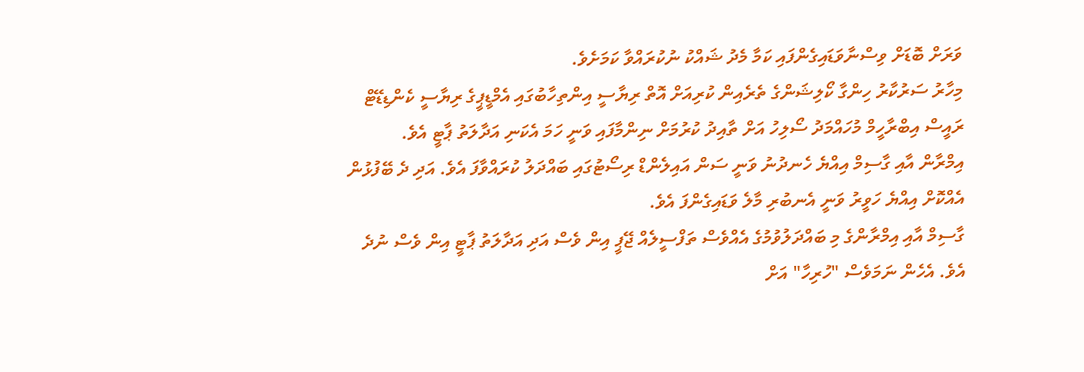ވަރަށް ބޮޑަށް ވިސްނާވަޑައިގެންފައި ކަމާ މެދު ޝައްކު ނުކުރައްވާ ކަމަށެވެ.
މިހާރު ސަރުކާރު ހިންގާ ކޯލިޝަންގެ ތެރެއިން ކުރިއަށް އޮތް ރިޔާސީ އިންތިހާބުގައި އެމްޑީޕީގެ ރިޔާސީ ކެންޑިޑޭޓް ރައީސް އިބްރާހީމް މުހައްމަދު ސޯލިހު އަށް ތާއިދު ކުރުމަށް ނިންމާފައި ވަނީ ހަމަ އެކަނި އަދާލަތު ޕާޓީ އެވެ.
އިމްރާން އާއި ގާސިމް އިއްޔެ ހެނދުނު ވަނީ ސަން އައިލެންޑް ރިސޯޓުގައި ބައްދަލު ކުރައްވާފަ އެވެ. އަދި ދެ ބޭފުޅުން އެއްކޮށް އިއްޔެ ހަވީރު ވަނީ އެނބުރި މާލެ ވަޑައިގެންފަ އެވެ.
ގާސިމް އާއި އިމްރާންގެ މި ބައްދަލުވުމުގެ އެއްވެސް ތަފްސީލެއް ޖޭޕީ އިން ވެސް އަދި އަދާލަތު ޕާޓީ އިން ވެސް ނުދެ އެވެ. އެހެން ނަމަވެސް "ހުރިހާ" އަށް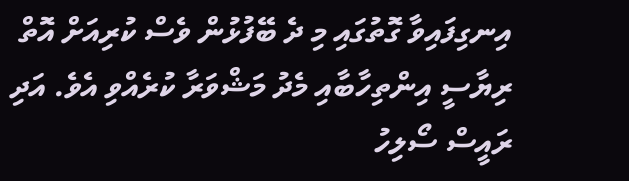އިނގިފައިވާ ގޮތުގައި މި ދެ ބޭފުޅުން ވެސް ކުރިއަށް އޮތް ރިޔާސީ އިންތިހާބާއި މެދު މަޝްވަރާ ކުރެއްވި އެވެ. އަދި ރައީސް ސޯލިހު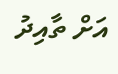އަށް ތާއިދު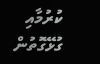ކުރުމާއި ގުޅޭގޮތުން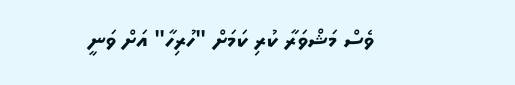ވެސް މަޝްވަރާ ކުރި ކަމަށް "ހުރިހާ" އަށް ވަނީ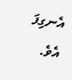އެނގިފަ އެވެ.